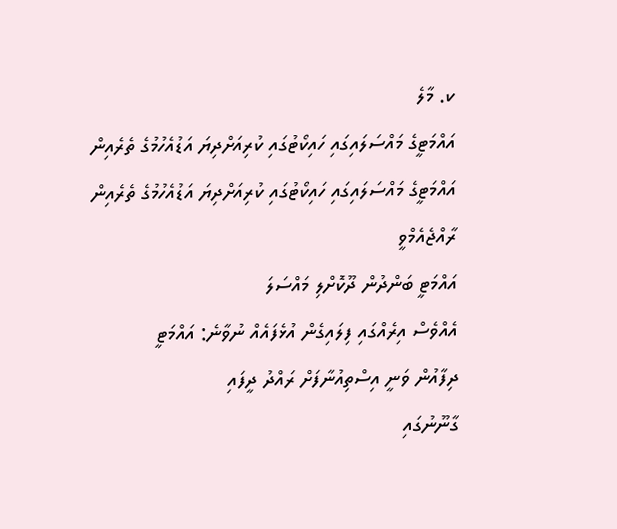ކ. މާލެ
އައްމަޓީގެ މައްސަލައިގައި ހައިކޯޓުގައި ކުރިއަށްދިޔަ އަޑުއެހުމުގެ ތެރެއިން
އައްމަޓީގެ މައްސަލައިގައި ހައިކޯޓުގައި ކުރިއަށްދިޔަ އަޑުއެހުމުގެ ތެރެއިން
ރާއްޖެއެމްވީ
އައްމަޓީ ބަންދުން ދޫކޮށްލި މައްސަލަ
އެއްވެސް އިރެއްގައި ފިލައިގެން އުޅެފައެއް ނުވާނެ: އައްމަޓީ
ދިފާއުން ވަނީ އިސްތިއުނާފަށް ރައްދު ދީފައި
ގާނޫނުގައި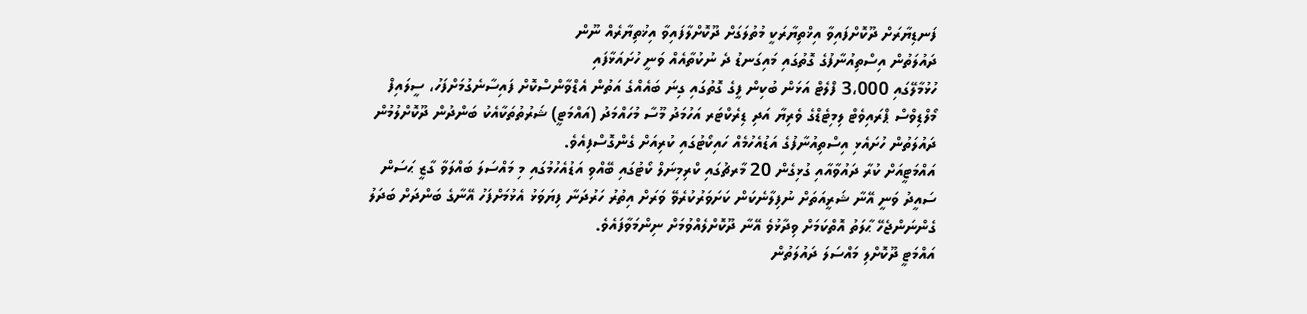ފަނޑިޔާރަށް ދޫކޮށްފައިވާ އިޚްތިޔާރަކީ މުތުލަގަށް ދޫކޮށްލާފައިވާ އިޚުތިޔާރެއް ނޫން
ދައުލަތުން އިސްތިއުނާފުގެ ގޮތުގައި މައިގަނޑު ދެ ނުކުތާއެއް ވަނީ ހުށައަޅާފައި
ހުޅުމާލޭގައި 3،000 ފްލެޓް އަޅަން ބުކިން ފީގެ ގޮތުގައި ގިނަ ބައެއްގެ އަތުން އެޑްވާންސްކޮށް ފައިސާނެގުމަށްފަހު، ސީލައިފް މޯލްޑިވްސް ޕްރައިވެޓް ލިމިޓެޑްގެ ވެރިޔާ އަދި ޑިރެކްޓަރ އަހުމަދު މޫސާ މުހައްމަދު (އައްމަޓީ) ޝަރުތުތަކާއެކު ބަންދުން ދޫކޮށްލުމުން ދައުލަތުން ހުށައެޅި އިސްތިއުނާފުގެ އަޑުއެހުމެއް ހައިކޯޓުގައި ކުރިއަށް ގެންގޮސްފިއެވެ.
އައްމަޓީއަށް ކުރާ ދައުވާއާއި ގުޅިގެން 20 މާރޗުގައި ކްރިމިނަލް ކޯޓުގައި ބޭއްވި އަޑުއެހުމުގައި މި މައްސަލަ ބައްލަވާ ގާޒީ ޙަސަން ސައީދު ވަނީ އޭނާ ޝަރީއަތަށް ނުފިލާނެކަން ކަށަވަރުކުރެވޭ ވަރަށް އިތުރު ހަރުދަނާ ފިޔަވަޅު އެޅުމަށްފަހު އޭނާގެ ބަންދަށް ބަދަލު ގެންނަންޖެހޭ ޙާލަތު އޮތްކަމަށް ވިދާޅުވެ އޭނާ ދޫކޮށްލެއްވުމަށް ނިންމަވާފައެވެ.
އައްމަޓީ ދޫކޮށްލި މައްސަލަ ދައުލަތުން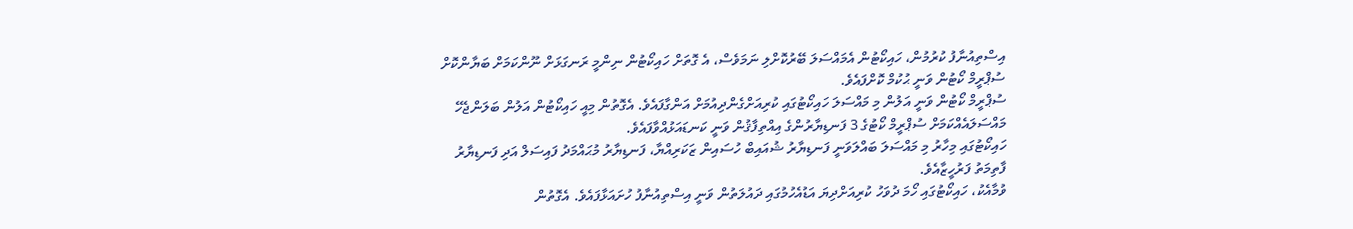އިސްތިއުނާފު ކުރުމުން، ހައިކޯޓުން އެމައްސަލަ ބޭރުކޮށްލި ނަމަވެސް، އެ ގޮތަށް ހައިކޯޓުން ނިންމީ ރަނގަޅަށް ނޫންކަމަށް ބަޔާންކޮށް ސުޕްރީމް ކޯޓުން ވަނީ ޙުކުމް ކޮށްފައެވެ.
ސުޕްރީމް ކޯޓުން ވަނީ އަލުން މި މައްސަލަ ހައިކޯޓުގައި ކުރިއަށްގެންދިއުމަށް އަންގާފައެވެ. އެގޮތުން މިއީ ހައިކޯޓުން އަލުން ބަލަންޖެހޭ މައްސަލައެއްކަމަށް ސުޕްރީމް ކޯޓުގެ 3 ފަނޑިޔާރުންގެ އިއްތިފާޤުން ވަނީ ކަނޑައަޅުއްވާފައެވެ.
ހައިކޯޓުގައި މިހާރު މި މައްސަލަ ބައްލަވަނީ ފަނޑިޔާރު ޝުއައިބް ހުސައިން ޒަކަރިއްޔާ، ފަނޑިޔާރު މުޙައްމަދު ފައިސަލް އަދި ފަނޑިޔާރު ފާތިމަތު ފަރުހީޒާއެވެ.
ވުމާއެކު، ހައިކޯޓުގައި ހޯމަ ދުވަހު ކުރިއަށްދިޔަ އަޑުއެހުމުގައި ދައުލަތުން ވަނީ އިސްތިއުނާފު ހުށައަޅާފައެވެ. އެގޮތުން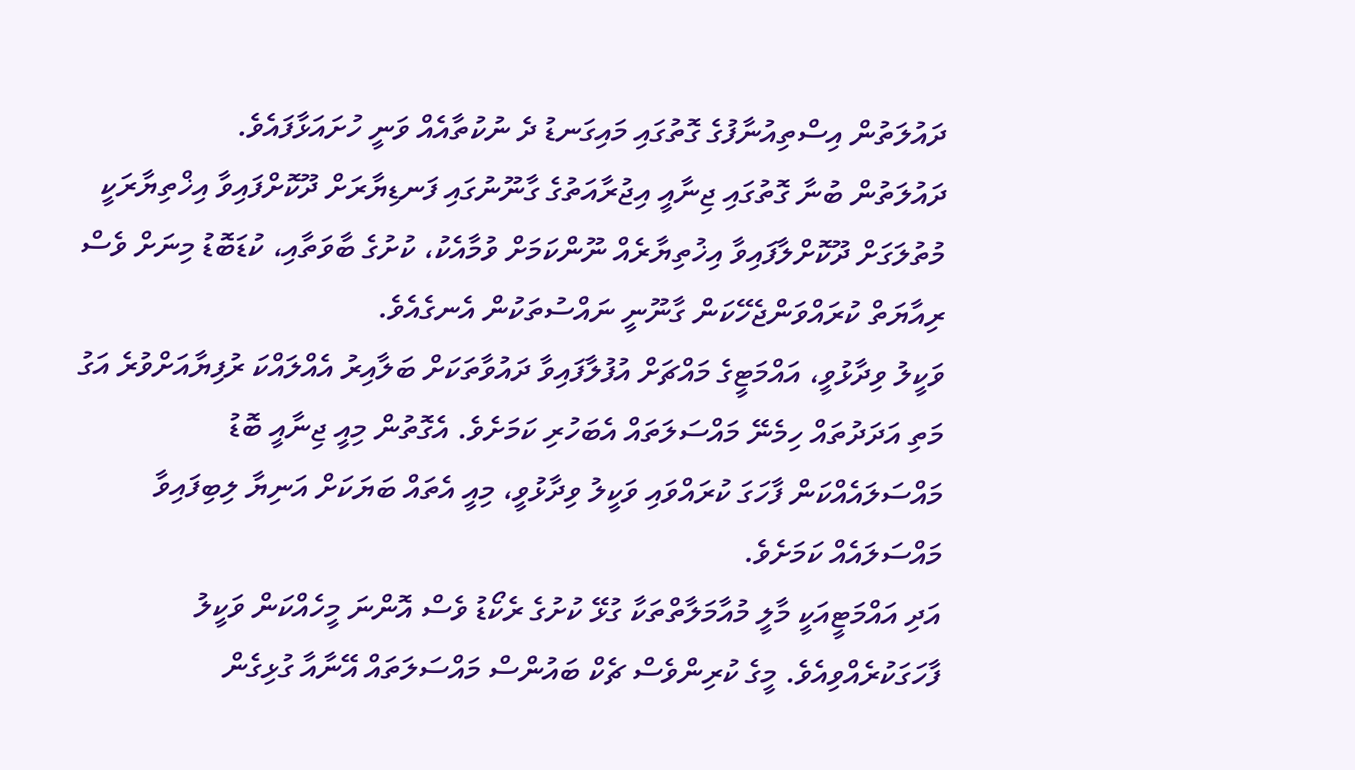ދައުލަތުން އިސްތިއުނާފުގެ ގޮތުގައި މައިގަނޑު ދެ ނުކުތާއެއް ވަނީ ހުށައަޅާފައެވެ.
ދައުލަތުން ބުނާ ގޮތުގައި ޖިނާއީ އިޖުރާއަތުގެ ގާނޫނުގައި ފަނޑިޔާރަށް ދޫކޮށްފައިވާ އިޚްތިޔާރަކީ މުތުލަގަށް ދޫކޮށްލާފައިވާ އިޚުތިޔާރެއް ނޫންކަމަށް ވުމާއެކު، ކުށުގެ ބާވަތާއި، ކުޑަބޮޑު މިނަށް ވެސް ރިއާޔަތް ކުރައްވަންޖެހޭކަން ގާނޫނީ ނައްސުތަކުން އެނގެއެވެ.
ވަކީލު ވިދާޅުވީ، އައްމަޓީގެ މައްޗަށް އުފުލާފައިވާ ދައުވާތަކަށް ބަލާއިރު އެއްލައްކަ ރުފިޔާއަށްވުރެ އަގު މަތި އަދަދުތައް ހިމެނޭ މައްސަލަތައް އެބަހުރި ކަމަށެވެ. އެގޮތުން މިއީ ޖިނާއީ ބޮޑު މައްސަލައެއްކަން ފާހަގަ ކުރައްވައި ވަކީލު ވިދާޅުވީ، މިއީ އެތައް ބަޔަކަށް އަނިޔާ ލިބިފައިވާ މައްސަލައެއް ކަމަށެވެ.
އަދި އައްމަޓީއަކީ މާލީ މުއާމަލާތްތަކާ ގުޅޭ ކުށުގެ ރެކޯޑު ވެސް އޮންނަ މީހެއްކަން ވަކީލު ފާހަގަކުރެއްވިއެވެ. މީގެ ކުރިންވެސް ޗެކް ބައުންސް މައްސަލަތައް އޭނާއާ ގުޅިގެން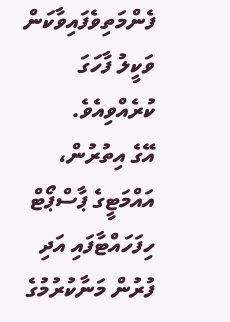ފެންމަތިވެފައިވާކަން ވަކީލު ފާހަގަ ކުރެއްވިއެވެ.
އޭގެ އިތުރުން، އައްމަޓީގެ ޕާސްޕޯޓް ހިފަހައްޓާފައި އަދި ފުރުން މަނާކުރުމުގެ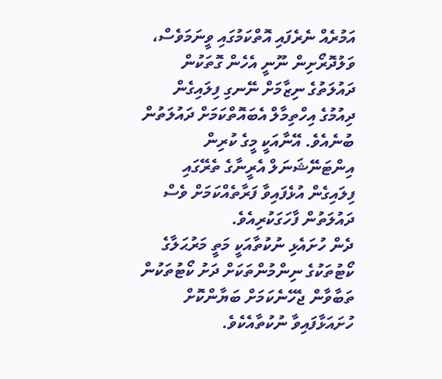އަމުރެއް ނެރެފައި އޮތްކަމުގައި ވީނަމަވެސް، ވަލުދޮރޯށިން ނޫނީ އެހެން ގޮތަކުން ދައުލަތުގެ ނިޒާމަށް ނޭނގި ފިލައިގެން ދިއުމުގެ އިހްތިމާލް އެބައޮތްކަމަށް ދައުލަތުން ބުނެއެވެ. އޭނާއަކީ މީގެ ކުރިން އިންޓަނޭޝަނަލް އެރީނާގެ ތެރޭގައި ފިލައިގެން އުޅެފައިވާ ފަރާތެއްކަމަށް ވެސް ދައުލަތުން ފާހަގަކުރިއެވެ.
ދެން ހުށައެޅި ނުކުތާއަކީ މަތީ މަރުޙަލާގެ ކޯޓުތަކުގެ ނިންމުންތަކަށް ދަށު ކޯޓުތަކުން ތަބާވާން ޖެހޭނެކަމަށް ބަޔާންކޮށް ހުށައަޅާފައިވާ ނުކުތާއެކެވެ.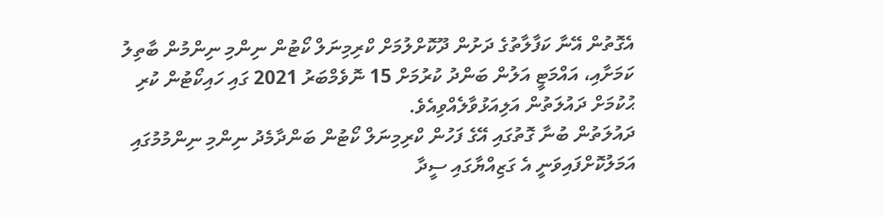އެގޮތުން އޭނާ ކަފާލާތުގެ ދަށުން ދޫކޮށްލުމަށް ކްރިމިނަލް ކޯޓުން ނިންމި ނިންމުން ބާތިލު ކަމަށާއި، އައްމަޓީ އަލުން ބަންދު ކުރުމަށް 15 ނޮވެމްބަރު 2021 ގައި ހައިކޯޓުން ކުރި ޙުކުމަށް ދައުލަތުން އަލިއަޅުވާލެއްވިއެވެ.
ދައުލަތުން ބުނާ ގޮތުގައި އޭގެ ފަހުން ކްރިމިނަލް ކޯޓުން ބަންދާމެދު ނިންމި ނިންމުމުގައި އަމަލުކޮށްފައިވަނީ އެ ގަޒިއްޔާގައި ސީދާ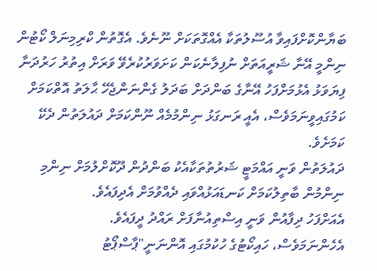ބަޔާންކޮށްފައިވާ އުސޫލުތަކާ އެއްގޮތަކަށް ނޫނެވެ. އެގޮތުން ކްރިމިނަލް ކޯޓުން ނިންމީ އޭނާ ޝަރީއަތަށް ނުފިލާނެކަން ކަށަވަރުކުރެވޭ ވަރަށް އިތުރު ހަރުދަނާ ފިޔަވަޅު އެޅުމަށްފަހު އޭނާގެ ބަންދަށް ބަދަލު ގެންނަންޖެހޭ ޙާލަތު އޮތްކަމަށް ކަމުގައިވީނަމަވެސް، އެއީ ރަނގަޅު ނިންމުމެއް ނޫންކަމަށް ދައުލަތުން ދެކޭ ކަމަށެވެ.
ދައުލަތުން ވަނީ އައްމަޓީ ޝަރުތުތަކާއެކު ބަންދުން ދޫކޮށްލުމަށް ނިންމި ނިންމުން ބާތިލުކަމަށް ކަނޑައަޅުއްވައި ދެއްވުމަށް އެދިފައެވެ.
އެއަށްފަހު ދިފާއުން ވަނީ އިސްތިއުނާފަށް ރައްދު ދީފައެވެ.
އެހެންނަމަވެސް، ހައިކޯޓުގެ ހުކުމުގައި އޮންނަނީ"ޕާސްޕޯޓު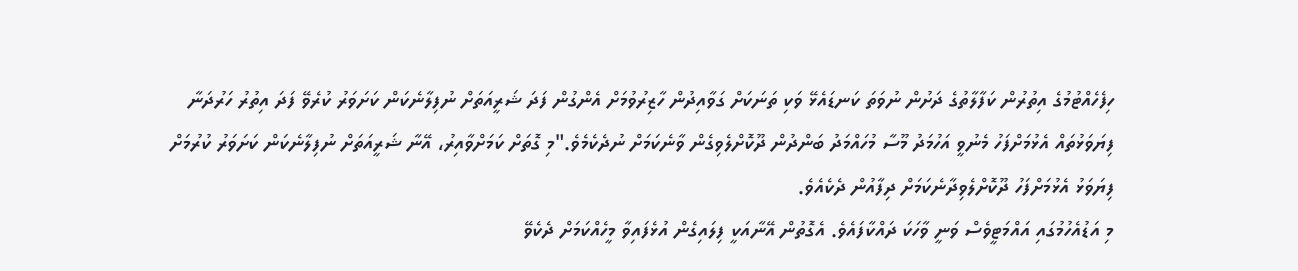ހިފެހެއްޓުމުގެ އިތުރުން ކަފާލާތުގެ ދަށުން ނުވަތަ ކަނޑައެޅޭ ވަކި ތަނަކަށް ގަވާއިދުން ހާޒިރުވުމަށް އެންގުން ފަދަ ޝަރީއަތަށް ނުފިލާނެކަން ކަށަވަރު ކުރެވޭ ފަދަ އިތުރު ހަރުދަނާ ފިޔަވަޅުތައް އެޅުމަށްފަހު މެނުވީ އަހުމަދު މޫސާ މުހައްމަދު ބަންދުން ދޫކޮށްލެވިގެން ވާނެކަމަށް ނުދެކެމެވެ."މި ގޮތަށް ކަމަށްވާއިރު، އޭނާ ޝަރީއަތަށް ނުފިލާނެކަން ކަށަވަރު ކުރުމަށް ފިޔަވަޅު އެޅުމަށްފަހު ދޫކޮށްލެވިދާނެކަމަށް ދިފާއުން ދެކެއެވެ.
މި އަޑުއެހުމުގައި އައްމަޓީވެސް ވަނީ ވާހަކަ ދައްކާފައެވެ. އެގޮތުން އޭނާއަކީ ފިލައިގެން އުޅެފައިވާ މީހެއްކަމަށް ދެކެވޭ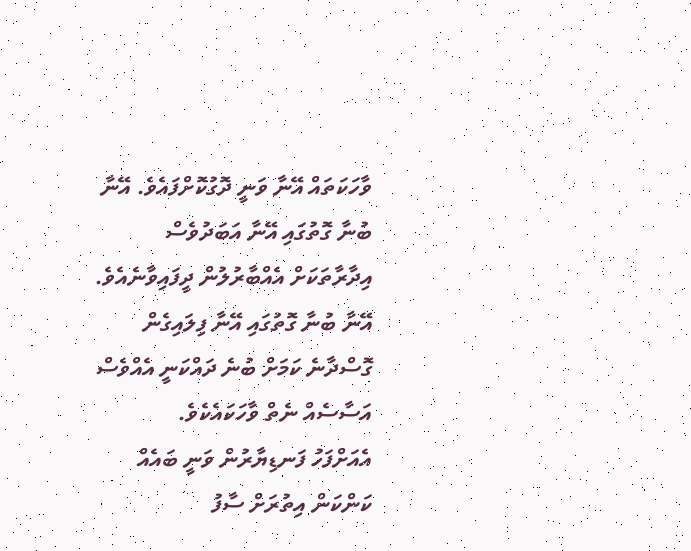ވާހަކަތައް އޭނާ ވަނީ ދޮގުކޮށްފައެވެ. އޭނާ ބުނާ ގޮތުގައި އޭނާ އަބަދުވެސް އިދާރާތަކަށް އެއްބާރުލުން ދީފައިވާނެއެވެ.
އޭނާ ބުނާ ގޮތުގައި އޭނާ ފިލައިގެން ގޮސްދާނެ ކަމަށް ބުނެ ދައްކަނީ އެއްވެސް އަސާސެއް ނެތް ވާހަކައެކެވެ.
އެއަށްފަހު ފަނޑިޔާރުން ވަނީ ބައެއް ކަންކަން އިތުރަށް ސާފު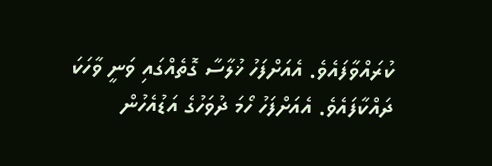ކުރައްވާފައެވެ. އެއަށްފަހު ޚުލާސާ ގޮތެއްގައި ވަނީ ވާހަކަ ދައްކާފައެވެ. އެއަށްފަހު ހޯމަ ދުވަހުގެ އަޑުއެހުން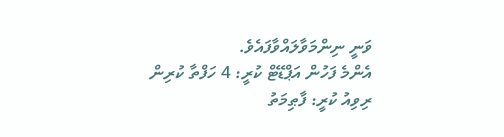ވަނީ ނިންމަވާލައްވާފައެވެ.
އެންމެ ފަހުން އަޕްޑޭޓް ކުރީ: 4 ހަފްތާ ކުރިން
ރިވިއު ކުރީ: ފާޠިމަތު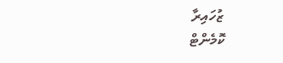ޒުހައިރާ
ކޮމެންޓް